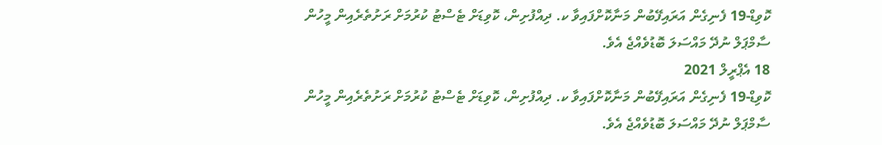ކޮވިޑް-19 ފެނިގެން އަރައިފޭބުން މަނާކޮށްފައިވާ ކ. ދިއްފުށިން، ކޮވިޑަށް ޓެސްޓު ކުރުމަށް ރަށުތެރެއިން މީހުން ސާމްޕަލް ނުދޭ މައްސަލަ ބޮޑުވެއްޖެ އެވެ.
18 އެޕްރީލް 2021
ކޮވިޑް-19 ފެނިގެން އަރައިފޭބުން މަނާކޮށްފައިވާ ކ. ދިއްފުށިން، ކޮވިޑަށް ޓެސްޓު ކުރުމަށް ރަށުތެރެއިން މީހުން ސާމްޕަލް ނުދޭ މައްސަލަ ބޮޑުވެއްޖެ އެވެ.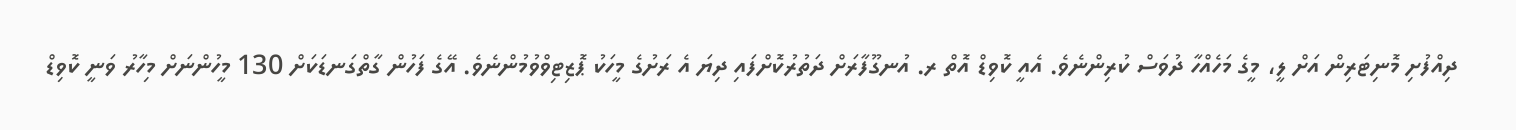ދިއްފުށި މޮނިޓަރިން އަށް ލީ، މީގެ މަހެއްހާ ދުވަސް ކުރިންނެވެ. އެއީ ކޮވިޑް އޮތް ރ. އުނގޫފާރަށް ދަތުރުކޮށްފައި ދިޔަ އެ ރަށުގެ މީހަކު ޕޮޒިޓިވްވުމުންނެވެ. އޭގެ ފަހުން ގާތްގަނޑަކަށް 130 މީހުންނަށް މިހާރު ވަނީ ކޮވިޑް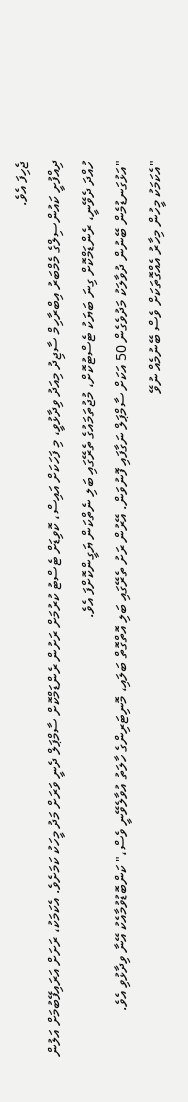ޖެހިފަ އެވެ.
ދިއްފުށީ ކައުންސިލްގެ މެމްބަރު އިބްރާހިމް ސާޖިދު މިއަދު ވިދާޅުވީ، މި ފަހަކަށް އައިސް، ކޮވިޑަށް ޓެސްޓު ކުރުމަށް ރަށުން ރެންޑަމްކޮށް ސާމްޕަލް ދެނީ ވަރަށް މަދު މީހަކު ކަމަށެވެ. އެކަމަކު، ރަށަށް އަރައިފޭބުމަށް އަލުން ހުއްދަ ދެވޭނީ، ރެންޑަމްކޮށް ގިނަ ބަޔަކު ޓެސްޓުކޮށް، މުޖުތަމައުގެ ތެރޭގައި ބަލި ނެތްކަން ޔަގީންކޮށްފަ އެވެ.
"އަޅުގަނޑުމެން ބޭނުން ދުވާލަކު މަދުވެގެން 50 އަކަށް ސާމްޕަލް ނަގާފައި ފޮނުވަން. އޭރުން ރަށު ތެރޭގައި ބަލި އޮތްގޮތް ބަލައި، މޮނިޓަރިންގެ ހާލަތު އުވާލެވޭނީ ވެސް،" ކަންބޮޑުވުމާއެކު އޭނާ ވިދާޅުވި އެވެ.
"އެކަމަކު މީހުން މިހާރު އެއްގޮތަކަށް ވެސް ބޭނުމެއް ނުވޭ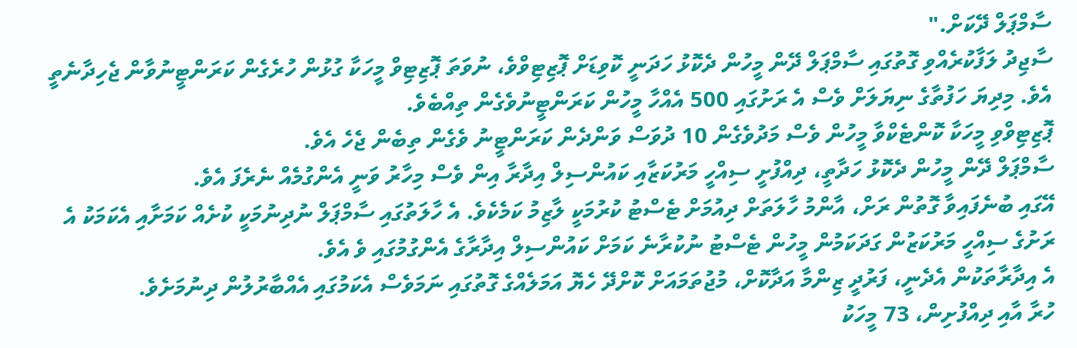ސާމްޕަލް ދޭކަށް."
ސާޖިދު ލަފާކުރެއްވި ގޮތުގައި ސާމްޕަލް ދޭން މީހުން ދެކޮޅު ހަދަނީ ކޮވިޑަށް ޕޮޒިޓިވްވެ، ނުވަތަ ޕޮޒިޓިވް މީހަކާ ގުޅުން ހުރެގެން ކަރަންޓީނުވާން ޖެހިދާނެތީ އެވެ. މިދިޔަ ހަފުތާގެ ނިޔަލަށް ވެސް އެ ރަށުގައި 500 އެއްހާ މީހުން ކަރަންޓީނުވެގެން ތިއްބެވެ.
ޕޮޒިޓިވްވި މީހަކާ ކޮންޓެކްވާ މީހުން ވެސް މަދުވެގެން 10 ދުވަސް ވަންދެން ކަރަންޓީނު ވެގެން ތިބެން ޖެހެ އެވެ.
ސާމްޕަލް ދޭން މީހުން ދެކޮޅު ހަދާތީ، ދިއްފުށީ ސިއްހީ މަރުކަޒާއި ކައުންސިލް އިދާރާ އިން ވެސް މިހާރު ވަނީ އެންގުމެއް ނެރެފަ އެވެ.
އޭގައި ބުނެފައިވާ ގޮތުން ރަށް، އާންމު ހާލަތަށް ދިއުމަށް ޓެސްޓު ކުރުމަކީ ލާޒިމު ކަމެކެވެ. އެ ހާލަތުގައި ސާމްޕަލް ނުދިނުމަކީ ކުށެއް ކަމަށާއި އެކަމަކު އެ ރަށުގެ ސިއްހީ މަރުކަޒުން ގަދަކަމުން މީހުން ޓެސްޓު ނުކުރާނެ ކަމަށް ކައުންސިލް އިދާރާގެ އެންގުމުގައި ވެ އެވެ.
އެ އިދާރާތަކުން އެދެނީ، ފަރުދީ ޒިންމާ އަދާކޮށް، މުޖުތަމައަށް ކޮށްދޭ ހެޔޮ އަމަލެއްގެ ގޮތުގައި ނަމަވެސް އެކަމުގައި އެއްބާރުލުން ދިނުމަށެވެ.
ހުރާ އާއި ދިއްފުށިން، 73 މީހަކު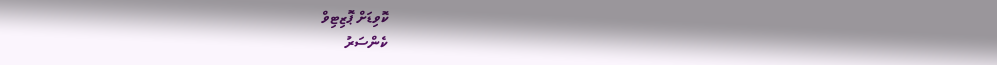ކޮވިޑަށް ޕޮޒިޓިވް
ކެންސަރު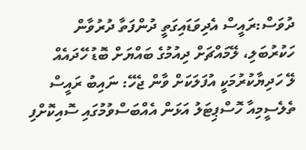ދުވަސް:ރައީސް އެދިވަޑައިގަތީ ދުންފަތާ ދުރުވާން
ހަކުރުބަލި، ލޭމައްޗަށް ދިއުމުގެ ބައްޔަށް ބޮޑު ހޭދައެއް
ލޭ ހަދިޔާކުރުމަކީ އުފަލަކަށް ވާން ޖެހޭ: ނައިބު ރައީސް
ތެލެސީމިއާ ހޮސްޕިޓަލު އަޅަން އެއްބަސްވުމުގައި ސޮއިކޮށްފި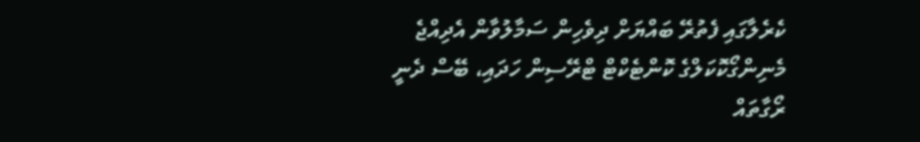ކެރެލާގައި ފެތުރޭ ބައްޔަށް ދިވެހިން ސަމާލުވާން އެދިއްޖެ
މެނިންގޯކޮކަލްގެ ކޮންޓެކްޓް ޓްރޭސިން ހަދައި، ބޭސް ދެނީ
ރޯގާތައް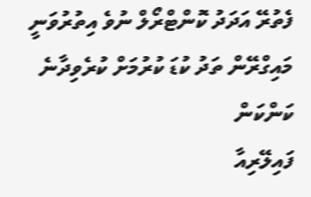ފެތުރޭ އަދަދު ކޮންޓްރޯލް ނުވެ އިތުރުވަނީ
މައިގްރޭން ތަދު ކުޑަ ކުރުމަށް ކުރެވިދާނެ ކަންކަން
ފައިލޭރިއާ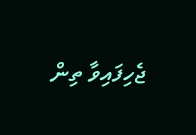ޖެހިފައިވާ ތިން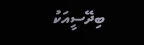ބިދޭސީއަކު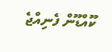ކޫއްޑޫން ފެނިއްޖެ